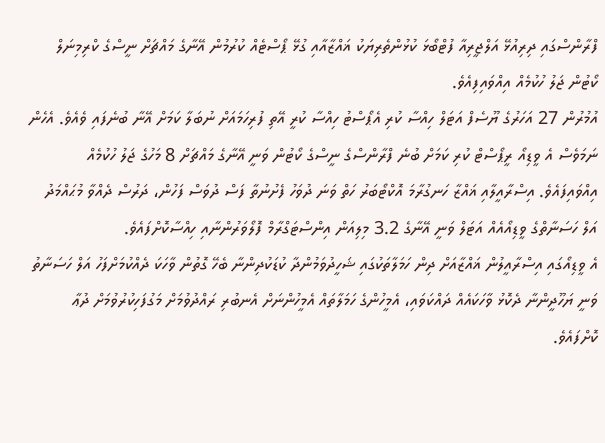ފްރާންސްގައި ދިރިއުޅޭ އަލްޖީރިއާ ފުޓްބޯޅަ ކުޅުންތެރިޔަކު ޣައްޒާއާއި ގުޅޭ ޕޯސްޓެއް ކުރުމުން އޭނާގެ މައްޗަށް ނީސްގެ ކްރިމިނަލް ކޯޓުން ޖަލު ހުކުމެއް އިއްވައިފިއެވެ.
އުމުރުން 27 އަހަރުގެ ޔޫސެފް އަޓަލް ހިއްސާ ކުރި އެޕޯސްޓު ހިއްސާ ކުރީ އޭތި ފުރިހަމައަށް ނުބަލާ ކަމަށް އޭނާ ބުނެފައި ވެއެވެ. އެހެން ނަމަވެސް އެ ވީޑިއޯ ރީޕޯސްޓް ކުރި ކަމަށް ބުނެ ފްރާންސްގެ ނީސްގެ ކޯޓުން ވަނީ އޭނާގެ މައްޗަށް 8 މަހުގެ ޖަލު ހުކުމެއް އިއްވައިފައެވެ. އިސްރާއީލާއި ޣައްޒާ ހަނގުރާމަ އޮކްޓޯބަރު ހަތް ވަނަ ދުވަހު ފެށުނުތާ ފަސް ދުވަސް ފަހުން، ދަރުސް ދެއްވާ މުޙައްމަދު އަލް ހަސަނާތްގެ ވީޑިއޯއެއް އަޓަލް ވަނީ އޭނާގެ 3.2 މިލިއަން އިންސްޓަގްރާމް ފޮލޯވަރުންނާއި ހިއްސާކޮށްފައެވެ.
އެ ވީޑިއޯގައި އިސްރާއީލުން ޣައްޒާއަށް ދިން ހަމަލާތަކުގައި ޝަހީދުވަމުންދާ ކުޑަކުދިންނާ ބެހޭ ގޮތުން ވާހަކަ ދެއްކުމަށްފަހު އަލް ހަސަނާތު ވަނީ ޔަހޫދީންނާ ދެކޮޅު ވާހަކައެއް ދައްކަވައި، އެމީހުންގެ ހަމަލާތައް އެމީހުންނަށް އެނބުރި ރައްދުވުމަށް މަގުފަހިކުރުވުމަށް ދުޢާ ކޮށްފައެވެ.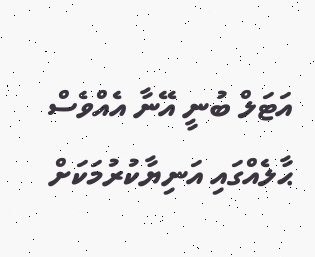އަޓަލް ބުނީ އޭނާ އެއްވެސް ޙާލެއްގައި އަނިޔާކުރުމަކަށް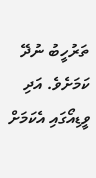ތަރުހީބު ނުދޭ ކަމަށެވެ. އަދި ވީޑިއޯގައި އެކަމަށް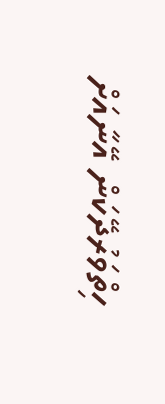ހިތްވަރުދޭކަން އޭނާއަށް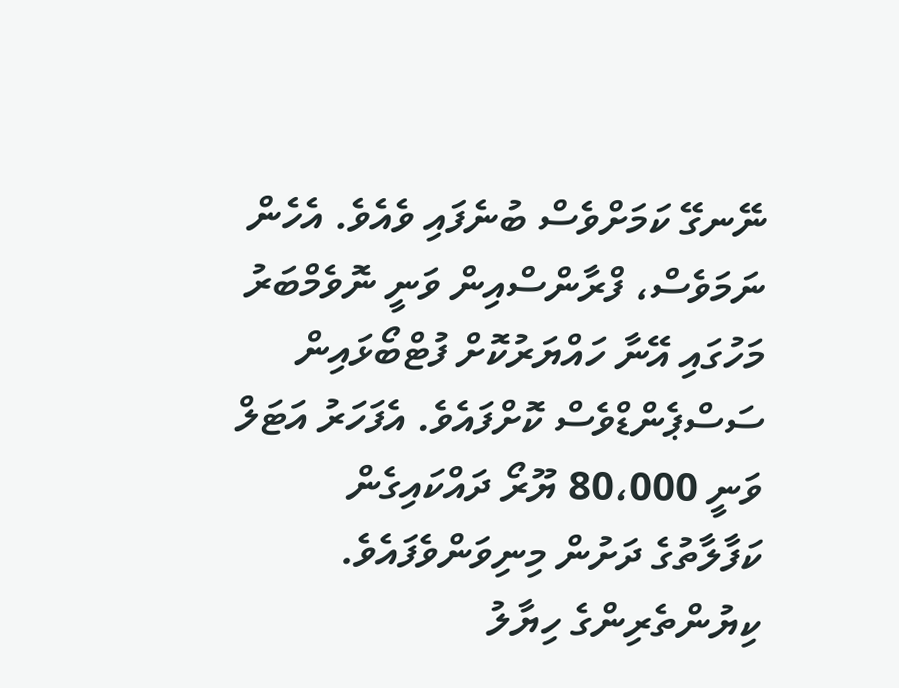ނޭނގޭ ކަމަށްވެސް ބުނެފައި ވެއެވެ. އެހެން ނަމަވެސް، ފްރާންސްއިން ވަނީ ނޮވެމްބަރު މަހުގައި އޭނާ ހައްޔަރުކޮށް ފުޓްބޯޅައިން ސަސްޕެންޑްވެސް ކޮށްފައެވެ. އެފަހަރު އަޓަލް ވަނީ 80،000 ޔޫރޯ ދައްކައިގެން ކަފާލާތުގެ ދަށުން މިނިވަންވެފައެވެ.
ކިޔުންތެރިންގެ ހިޔާލު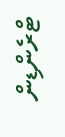ޓްރެންޑިން